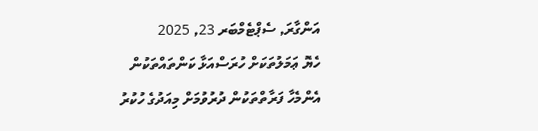އަންގާރަ, ސެޕްޓެމްބަރ 23, 2025
ހެޔޮ ޢަމަލުތަކަށް ހުރަސްއަޅާ ކަންތައްތަކުން އެންމެހާ ފަރާތްތަކުން ދުރުވުމަށް މިއަދުގެ ހުކުރު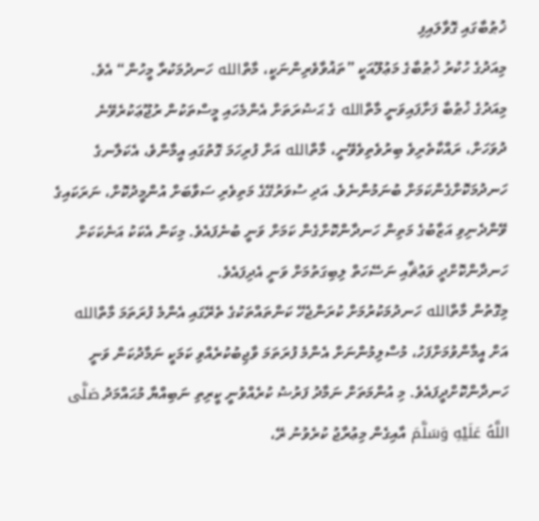ޚުޠުބާގައި ގޮވާލައިފި
މިއަދުގެ ހުކުރު ޚުޠުބާގެ މަޢުލޫއަކީ ”ތަޣުވާވެރިންނަކީ، މާތްالله ހަނދުމަކުރާ މީހުން“ އެވެ.
މިއަދުގެ ޚުޠުބާ ފަށާފައިވަނީ މާތްالله ގެ ޙަޟުރަތަށް އެންމެހައި މީސްތަކުން ރުޖޫޢަކުރެވޭނެ ދުވަހަށް، ރައްކާތެރިވެ ބިރުވެތިވެވޭނީ، މާތްالله އަށް ފުރިހަމަ ގޮތުގައި އީމާންވެ، އެކަލާނގެ ހަނދުމަކޮށްގެންކަމަށް ބުނަމުންނެވެ. އަދި ސުވަރުގޭގެ މަތިވެރި ސަވާބަށް އުންމީދުކޮށް، ނަރަކައިގެ ވޭންދެނިވި އަޒާބުގެ މަތިން ހަނދާންކޮށްގެން ކަމަށް ވަނީ ބުނެފައެވެ. މިކަން އެކަކު އަނެކަކަށް ހަނދާންކޮށްދީ ވަޢުޘާއި ނަސޭހަތް ލިބިގަތުމަށް ވަނީ އެދިފައެވެ.
މިގޮތުން މާތްالله ހަނދުމަކުރުމަށް ކުރަންޖެހޭ ކަންތައްތަކުގެ ތެރޭގައި އެންމެ ފުރަތަމަ މާތްالله އަށް އީމާންވުމަށްފަހު، މުސްލިމުންނަށް އެންމެ ފުރަތަމަ ވާޖިބުކުރެއްވި ކަމަކީ ނަމާދުކަން ވަނީ ހަނދާންކޮށްދީފައެވެ. މި އުންމަތަށް ނަމާދު ފަރުޟު ކުރެއްވުނީ ކީރިތި ނަބިއްޔާ މުޙައްމަދު صَلَّى اللَّهُ عَلَيْهِ وَسَلَّمَ އާއިގެން މިޢުރާޖު ކުރެވުނު ރޭ،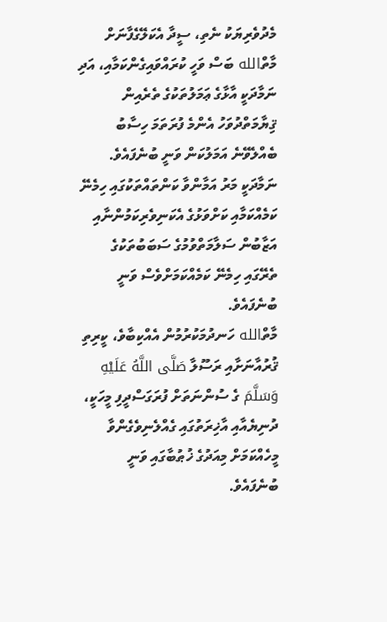މެދުވެރިޔަކު ނެތި، ސީދާ އެކަލޭގެފާނަށް މާތްالله ބަސް ވަހީ ކުރައްވައިގެންކަމާއި، އަދި ނަމާދަކީ އާޅާގެ ޢަމަލުތަކުގެ ތެރެއިން ޤިޔާމަތްދުވަހު އެންމެ ފުރަތަމަ ހިސާބު ބެއްލެވޭނެ އަމަލުކަން ވަނީ ބުނެފައެވެ. ނަމާދަކީ މަރު އަމާންވާ ކަންތައްތަކުގައި ހިމެނޭ ކަމެއްކަމާއި ކަށްވަޅުގެ އެކަނިވެރިކަމުންނާއި އަޒާބުން ސަލާމަތްވުމުގެ ސަބަބުތަކުގެ ތެރޭގައި ހިމެނޭ ކަމެއްކަމަށްވެސް ވަނީ ބުނެފައެވެ.
މާތްالله ހަނދުމަކުރުމުން އެއްކިބާވެ، ކީރިތި ޤުރުއާނަށާއި ރަސޫލާ صَلَّى اللَّهُ عَلَيْهِ وَسَلَّمَ ގެ ސުންނަތަށް ފުރަގަސްދީފި މީހަކީ، ދުނިޔެއާއި އާޚިރަތުގައި ގެއްލެނިވެގެންވާ މީހެއްކަމަށް މިއަދުގެ ޚުޠުބާގައި ވަނީ ބުނެފައެވެ.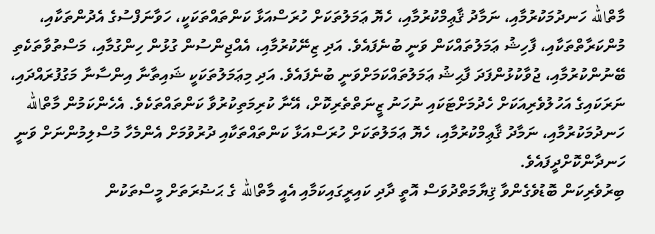މާތްالله ހަނދުމަކުރުމާއި، ނަމާދު ޤާޢިމްކުރުމާއި، ހެޔޮ ޢަމަލުތަކަށް ހުރަސްއަޅާ ކަންތައްތަކަކީ، ހަވާނަފްސުގެ އެދުންތަކާއި، މުންކަރާތްތަކާއި، ފާހިޝު ޢަމަލުތައްކަން ވަނީ ބުނެފައެވެ. އަދި ޒިނޭކުރުމާއި، އެއްޖިންސުން ގުޅުން ހިންގުމާއި، މަސްތުވާތަކެތި ބޭނުންކުރުމާއި، ޖުވާކުޅުންފަދަ ފާޙިޝު ޢަމަލުތައްކަމަށްވަނީ ބުނެފައެވެ. އަދި މިޢަމަލުތަކަކީ ޝައިތާނާ އިންސާނާ މަގުފުރައްދައި، ނަރަކައިގެ އަހުލުވެރިއަކަށް ހެދުމަށްޓަކައި ނުހަނު ޒީނަތްތެރިކޮށް، އޭނާ ކުރިމަތިކުރުވާ ކަންތައްތަކެވެ. އެހެންކަމުން މާތްالله ހަނދުމަކުރުމާއި، ނަމާދު ޤާޢިމްކުރުމާއި، ހެޔޮ ޢަމަލުތަކަށް ހުރަސްއަޅާ ކަންތައްތަކާއި ދުރުވުމަށް އެންމެހާ މުސްލިމުންނަށް ވަނީ ހަނދާންކޮށްދީފައެވެ.
ބިރުވެރިކަން ބޮޑުވެގެންވާ ޤިޔާމަތްދުވަސް އޮތީ ދާދި ކައިރީގައިކަމާއި އެއީ މާތްالله ގެ ޙަޟުރަތަށް މީސްތަކުން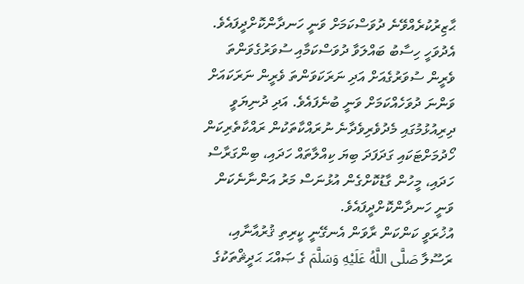ޙާޒިރުކުރެއްވޭނެ ދުވަސްކަމަށް ވަނީ ހަނދާންކޮށްދީފައެވެ. އެދުވަހީ ހިސާބު ބައްލަވާ ދުވަސްކަމާއި ސުވަރުގެވަންތަ ވެރީން ސުވަރުގެއަށް އަދި ނަރަކަވަންތަ ވެރީން ނަރަކައަށް ވަންނަ ދުވަހެއްކަމަށް ވަނީ ބުނެފައެވެ. އަދި ދުނިޔަވީ ދިރިއުޅުމުގައި މެދުވެރިވެދާނެ ނުރައްކާތަކުން ރައްކާތެރިކަން ހޯދުމަށްޓަކައި ގަދަފަދަ ބިޔަ ކިއްލާތައް ހަދައި، ބިންގަރާސް ހަދައި، މީހުން ގާޑުކޮށްގެން އުޅުނަސް މަރު އަންނާނެކަން ވަނީ ހަނދާންކޮށްދީފައެވެ.
އުޚުރަވީ ކަންކަން ރާވަން އެނގޭނީ ކީރިތި ޤުރުއާނާއި، ރަސޫލާ صَلَّى اللَّهُ عَلَيْهِ وَسَلَّمَ ގެ ޞައްޙަ ޙަދީޘްތަކުގެ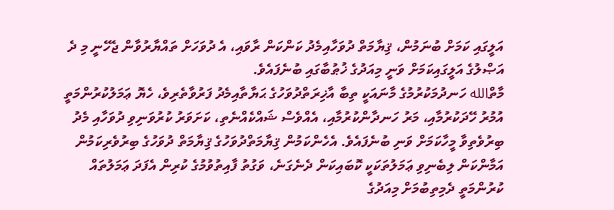އަލީގައި ކަމަށް ބުނަމުން، ޤިޔާމަތް ދުވަހާއިމެދު ކަންކަން ރާވައި، އެ ދުވަހަށް ތައްޔާރުވާން ޖެހޭނީ މި ދެ އަޞްލުގެ އަލީގައިކަމަށް ވަނީ މިއަދުގެ ޚުޠުބާގައި ބުނެފައެވެ.
މާތްالله ހަނދުމަކުރުމުގެ މާނައަކީ ތިބާ އާޚިރަތްދުވަހުގެ ޙަޔާތާއިމެދު ފަރުވާތެރިވެ، ހެޔޮ ޢަމަލުކުރުންމަތީ އުމުރު ހޭދަކުރުމާއި، މަރު ހަނދާންކުރުމާއި، އެއްވެސް ޝައްކެއްނެތި، ކަށަވަރު ކުރުވަނިވި ދުވަހާއި މެދު ބިރުވެތިވާ މީހާކަމަށް ވަނި ބުނެފައެވެ. އެހެންކަމުން ޤިޔާމަތްދުވަހުގެ ޤިޔާމަތް ދުވަހުގެ ބިރުވެރިކަމުން އަމާންކަން ލިބެނިވި ޢަމަލުތަކަކީ ކޮބައިކަން ދެނެގަނެ، ވަގުތު ފާއިތުވުމުގެ ކުރިން އެފަދަ ޢަމަލުތައް ކުރުންމަތީ ދެމިތިބުމަށް މިއަދުގެ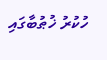ހުކުރު ޚުޠުބާގައި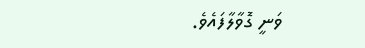ވަނީ ގޮވާލާފައެވެ.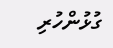ގުޅުންހުރި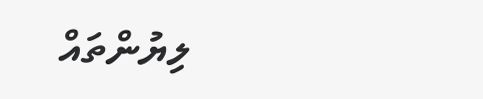ލިޔުންތައް